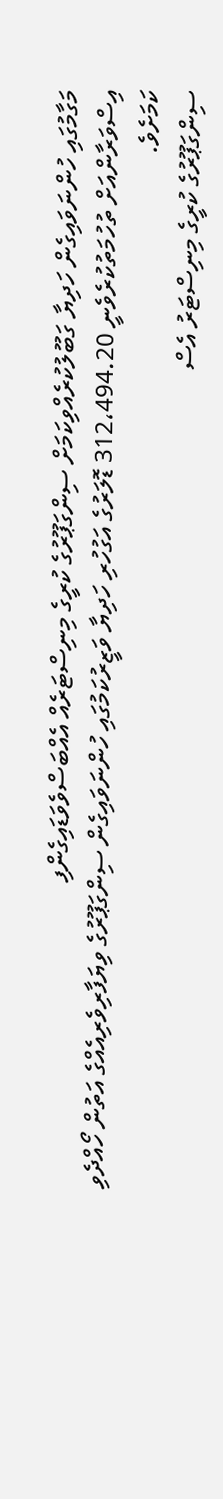މަގާމުގައި ހުންނަވައިގެން ހަދިޔާ ގަބޫލުކުރެއްވިކަމަށް ސިންގަޕޫރުގެ ކުރީގެ މިނިސްޓަރެއް އެއްބަސްވެވަޑައިގެންފި
އިސްވަރާންއަށް ތުހުމަތުކުރެވެނީ 312،494.20 ޑޮލަރުގެ އަގުހުރި ހަދިޔާ ވަޒީރުކަމުގައި ހުންނަވައިގެން ސިންގަޕޫރުގެ ވިޔަފާރިވެރިއެއްގެ އަތުން ހޯއްދެވި ކަމަށެވެ.
ސިންގަޕޫރުގެ ކުރީގެ މިނިސްޓަރު އެސް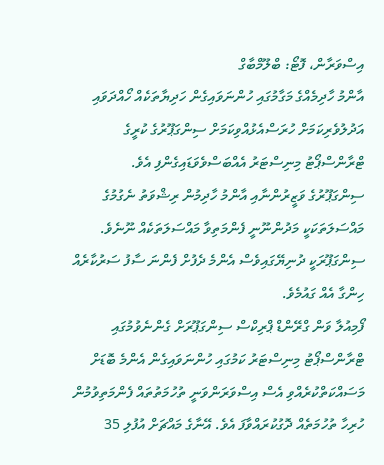އިސްވަރާން، ފޮޓޯ: ބްލޫމްބާގް
އާންމު ހާދިމެއްގެ މަގާމުގައި ހުންނަވައިގެން ހަދިޔާތަކެއް ހޯއްދަވައި އަދުލުވެރިކަމަށް ހުރަސްއެޅުއްވިކަމަށް ސިންގަޕޫރުގެ ކުރީގެ ޓްރާންސްޕޯޓު މިނިސްޓަރު އެއްބަސްވެވަޑައިގެންފި އެވެ.
ސިންގަޕޫރުގެ ވަޒީރުންނާއި އާންމު ހާދިމުން ރިޝްވަތު ނެގުމުގެ މައްސަލަތަކަކީ މަދުންނޫނީ ފެންމަތިވާ މައްސަލަތަކެއް ނޫނެވެ. ސިންގަޕޫރަކީ ދުނިޔޭގައިވެސް އެންމެ ދެފުށް ފެންނަ ސާފު ސަރުކާރެއް ހިންގާ އެއް ގައުމެވެ.
ފޯމިއުލާ ވަން ގްރޭންޑް ޕްރިކްސް ސިންގަޕޫރަށް ގެންނެވުމުގައި ޓްރާންސްޕޯޓު މިނިސްޓަރު ކަމުގައި ހުންނަވައިގެން އެންމެ ބޮޑަށް މަސައްކަތްކުރެއްވި އެސް އިސްވަރަންވަނީ ތުހުމަތުތައް ފެންމަތިވުމުން ހުރިހާ ތުހުމަތެއް ދޮގުކުރައްވާފަ އެވެ. އޭނާގެ މައްޗަށް އުފުލި 35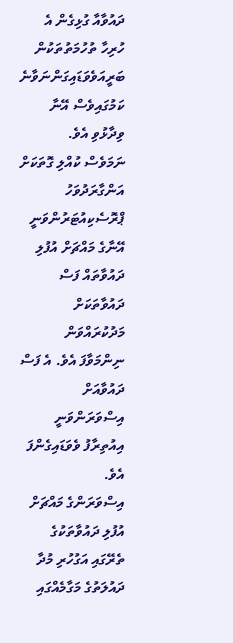ދައުވާއާ ގުޅިގެން އެ ހުރިހާ ތުހުމަތުތަކުން ބަރީއަވެވަޑައިގަންނަވާނެ ކަމުގައިވެސް އޭނާ ވިދާޅުވި އެވެ.
ނަމަވެސް ކުއްލި ގޮތަކަށް އަންގާރަދުވަހު ޕްރޮސެކިއުޓަރުންވަނީ އޭނާގެ މައްޗަށް އުފުލި ދައުވާތައް ފަސް ދައުވާތަކަށް މަދުކުރައްވަން ނިންމަވާފަ އެވެ. އެ ފަސް ދައުވާއަށް އިސްވަރަންވަނީ އިއުތިރާފު ވެވަޑައިގެންފަ އެވެ.
އިސްވަރަންގެ މައްޗަށް އުފުލި ދައުވާތަކުގެ ތެރޭގައި އަގުހުރި މުދާ ދައުލަތުގެ މަގާމެއްގައި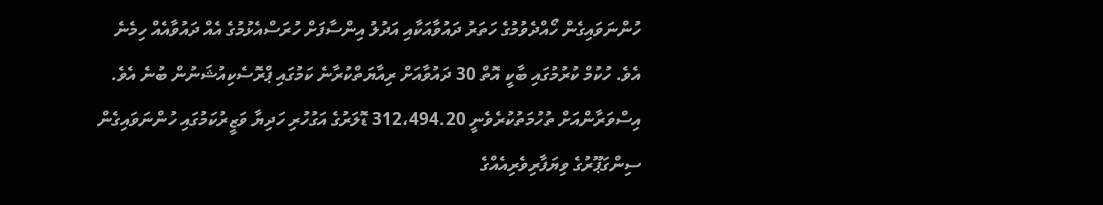ހުންނަވައިގެން ހޯއްދެވުމުގެ ހަތަރު ދައުވާއަކާއި އަދުލު އިންސާފަށް ހުރަސްއެޅުމުގެ އެއް ދައުވާއެއް ހިމެނެ އެވެ. ހުކުމް ކުރުމުގައި ބާކީ އޮތް 30 ދައުވާއަށް ރިއާޔަތްކުރާނެ ކަމުގައި ޕްރޮސެކިއުޝަނުން ބުނެ އެވެ.
އިސްވަރާންއަށް ތުހުމަތުކުރެވެނީ 312،494.20 ޑޮލަރުގެ އަގުހުރި ހަދިޔާ ވަޒީރުކަމުގައި ހުންނަވައިގެން ސިންގަޕޫރުގެ ވިޔަފާރިވެރިއެއްގެ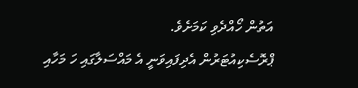އަތުން ހޯއްދެވި ކަމަށެވެ.
ޕްރޮސެކިއުޓަރުން އެދިފައިވަނީ އެ މައްސަލާގައި ހަ މަހާއި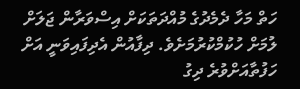ހަތް މަހާ ދެމެދުގެ މުއްދަތަކަށް އިސްވަރާން ޖަލަށް ލުމަށް ހުކުމްކުރުމަށެވެ. ދިފާއުން އެދިފައިވަނީ އަށް ހަފުތާއަށްވުރެ ދިގު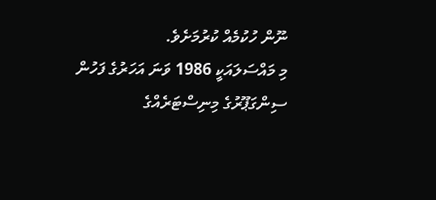ނޫން ހުކުމެއް ކުރުމަށެވެ.
މި މައްސަލައަކީ 1986 ވަނަ އަހަރުގެ ފަހުން ސިންގަޕޫރުގެ މިނިސްޓަރެއްގެ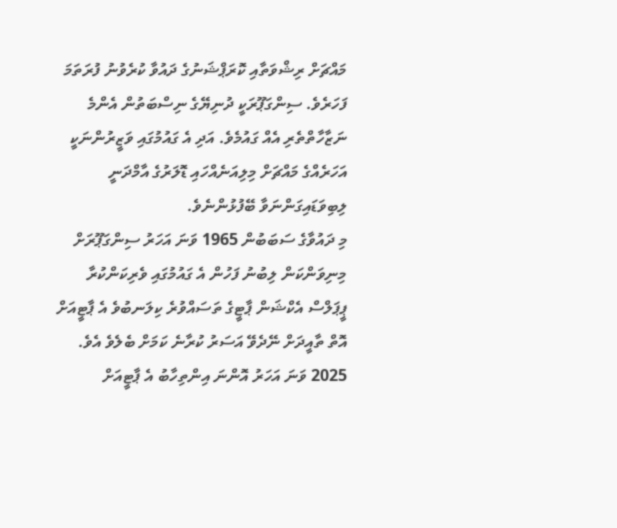މައްޗަށް ރިޝްވަތާއި ކޮރަޕްޝަނުގެ ދައުވާ ކުރެވުނު ފުރަތަމަ ފަހަރެވެ. ސިންގަޕޫރަކީ ދުނިޔޭގެ ނިސްބަތުން އެންމެ ނަޒާހާތްތެރި އެއް ގައުމެވެ. އަދި އެ ގައުމުގައި ވަޒީރުންނަކީ އަހަރެއްގެ މައްޗަށް މިލިއަނެއްހައި ޑޮލަރުގެ އާމްދަނީ ލިބިވަޑައިގަންނަވާ ބޭފުޅުންނެވެ.
މި ދައުވާގެ ސަބަބުން 1965 ވަނަ އަހަރު ސިންގަޕޫރަށް މިނިވަންކަން ލިބުނު ފަހުން އެ ގައުމުގައި ވެރިކަންކުރާ ޕީޕަލްސް އެކްޝަން ޕާޓީގެ ތަސައްވުރެ ކިލަނބުވެ އެ ޕާޓީއަށް އޮތް ތާއީދަށް ނޭދެވޭ އަސަރު ކުރާނެ ކަމަށް ބެލެވެ އެވެ. 2025 ވަނަ އަހަރު އޮންނަ އިންތިހާބު އެ ޕާޓީއަށް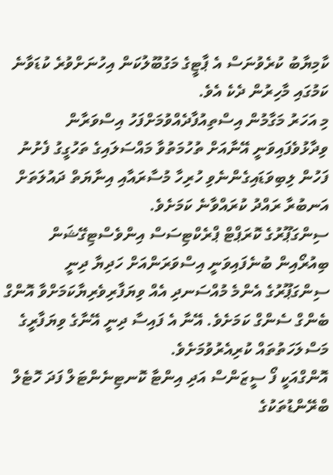ކާމިޔާބު ކުރެވުނަސް އެ ޕާޓީގެ މަގުބޫލުކަން އިހުނަށްވުރެ ކުޑަވާނެ ކަމުގައި މާހިރުން ދެކެ އެވެ.
މި އަހަރު މަގާމުން އިސްތިއުފާދެއްވުމަށްފަހު އިސްވަރާން ވިދާޅުވެފައިވަނީ އޭނާއަށް ތުހުމަތުވާ މައްސަލައިގެ ތަހުގީގު ފެށުނު ފަހުން ލިބިވަޑައިގެންނެވި ހުރިހާ މުސާރައާއި އިނާޔަތް ދައުލަތަށް އަނބުރާ ރައްދު ކުރައްވާނެ ކަމަށެވެ.
ސިންގަޕޫރުގެ ކޮރަޕްޓް ޕްރެކްޓިސަސް އިންވެސްޓިގޭޝަން ބިއުރޯއިން ބުނެފައިވަނީ އިސްވަރަންއަށް ހަދިޔާ ދިނީ ސިންގަޕޫރުގެ އެންމެ މުއްސަނދި އެއް ވިޔަފާރިވެރިޔާކަމަށްވާ އޮންގް ބެންގް ސެންގް ކަމަށެވެ. އޭނާ އެ ފައިސާ ދިނީ އޭނާގެ ވިޔަފާރީގެ މަސްލަހަތުތައް ކުރިއެރުވުމަށެވެ.
އޮންގްއަކީ ފޯ ސީޒަންސް އަދި އިންޓާ ކޮނޓިނެންޓަލް ފަދަ ހޮޓެލް ބްރޭންޑުތަކުގެ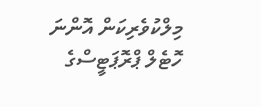މިލްކުވެރިކަން އޮންނަ ހޮޓެލް ޕްރޮޕަޓީސްގެ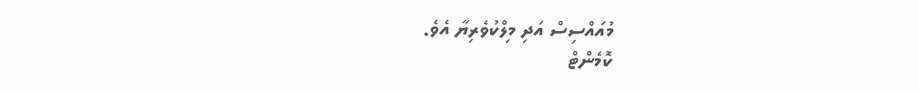މުއައްސިސް އަދި މިލްކުވެރިޔާ އެވެ.
ކޮމެންޓް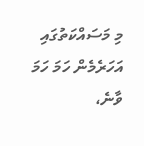މި މަސައްކަތުގައި އަހަރެމެން ހަމަ ހަމަ ވާނެ،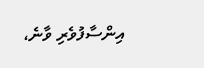އިންސާފުވެރި ވާނެ،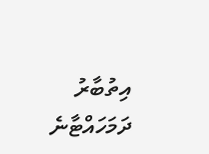އިތުބާރު ދަމަހައްޓާނެ